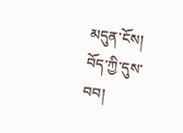མདུན་ངོས།
བོད་ཀྱི་དུས་བབ།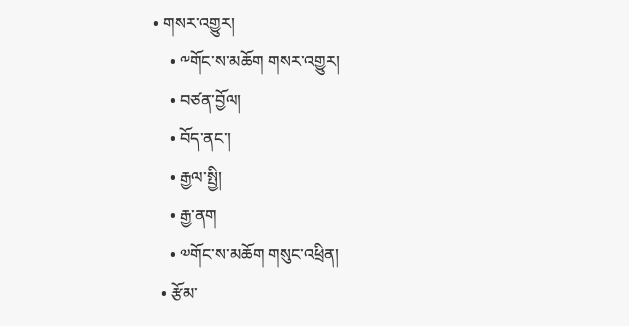• གསར་འགྱུར།
    • ༸གོང་ས་མཆོག གསར་འགྱུར།
    • བཙན་བྱོལ།
    • བོད་ནང་།
    • རྒྱལ་སྤྱི།
    • རྒྱ་ནག
    • ༧གོང་ས་མཆོག གསུང་འཕྲིན།
  • རྩོམ་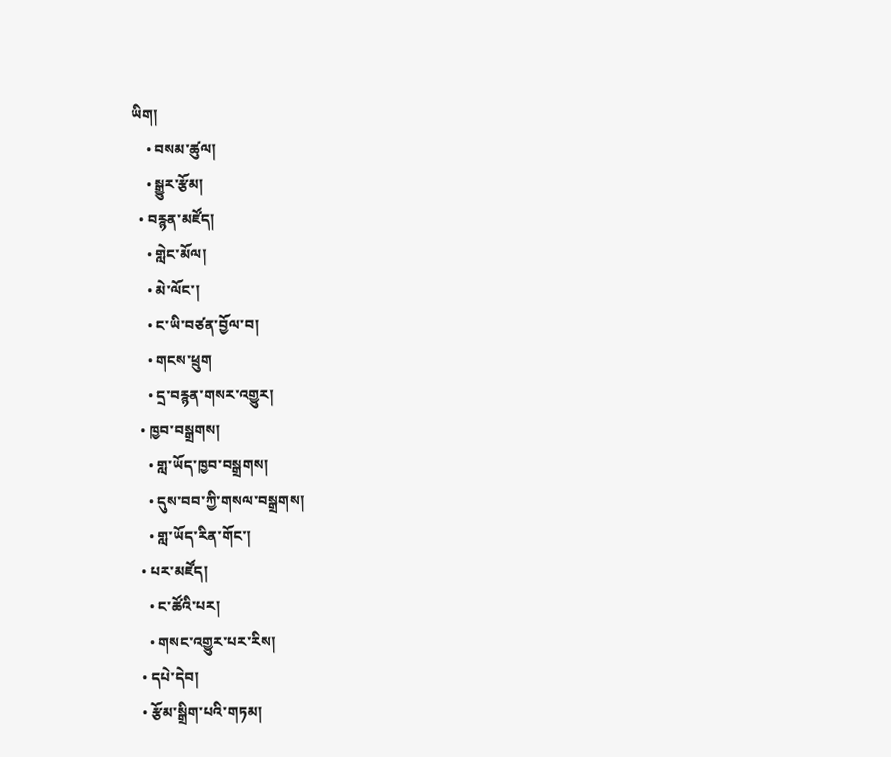ཡིག།
    • བསམ་ཚུལ།
    • སྒྱུར་རྩོམ།
  • བརྙན་མཛོད།
    • གླེང་མོལ།
    • མེ་ལོང་།
    • ང་ཡི་བཙན་བྱོལ་བ།
    • གངས་ཕྲུག
    • དྲ་བརྙན་གསར་འགྱུར།
  • ཁྱབ་བསྒྲགས།
    • གླ་ཡོད་ཁྱབ་བསྒྲགས།
    • དུས་བབ་ཀྱི་གསལ་བསྒྲགས།
    • གླ་ཡོད་རིན་གོང་།
  • པར་མཛོད།
    • ང་ཚོའི་པར།
    • གསང་འགྱུར་པར་རིས།
  • དཔེ་དེབ།
  • རྩོམ་སྒྲིག་པའི་གཏམ།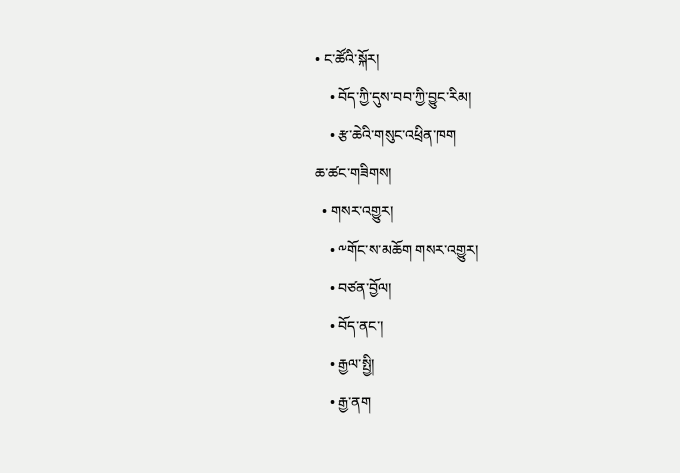• ང་ཚོའི་སྐོར།
    • བོད་ཀྱི་དུས་བབ་ཀྱི་བྱུང་རིམ།
    • རྩ་ཆེའི་གསུང་འཕྲིན་ཁག
ཆ་ཚང་གཟིགས།
  • གསར་འགྱུར།
    • ༸གོང་ས་མཆོག གསར་འགྱུར།
    • བཙན་བྱོལ།
    • བོད་ནང་།
    • རྒྱལ་སྤྱི།
    • རྒྱ་ནག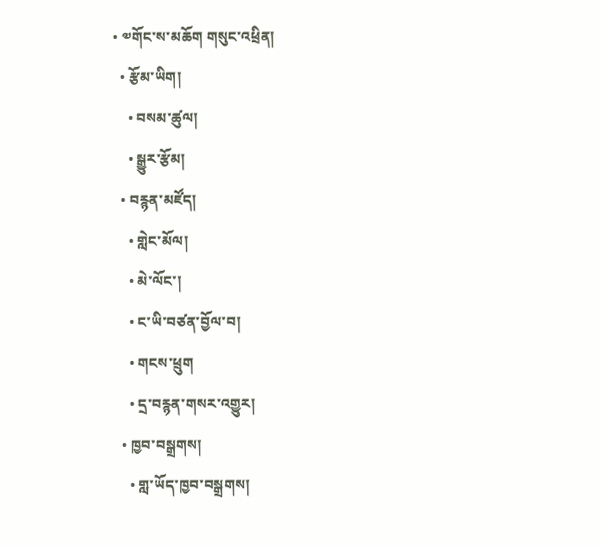• ༧གོང་ས་མཆོག གསུང་འཕྲིན།
  • རྩོམ་ཡིག།
    • བསམ་ཚུལ།
    • སྒྱུར་རྩོམ།
  • བརྙན་མཛོད།
    • གླེང་མོལ།
    • མེ་ལོང་།
    • ང་ཡི་བཙན་བྱོལ་བ།
    • གངས་ཕྲུག
    • དྲ་བརྙན་གསར་འགྱུར།
  • ཁྱབ་བསྒྲགས།
    • གླ་ཡོད་ཁྱབ་བསྒྲགས།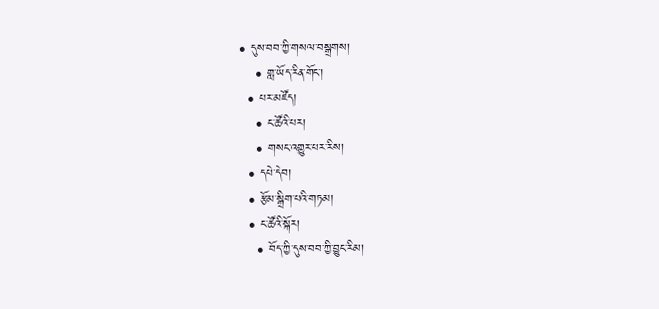• དུས་བབ་ཀྱི་གསལ་བསྒྲགས།
    • གླ་ཡོད་རིན་གོང་།
  • པར་མཛོད།
    • ང་ཚོའི་པར།
    • གསང་འགྱུར་པར་རིས།
  • དཔེ་དེབ།
  • རྩོམ་སྒྲིག་པའི་གཏམ།
  • ང་ཚོའི་སྐོར།
    • བོད་ཀྱི་དུས་བབ་ཀྱི་བྱུང་རིམ།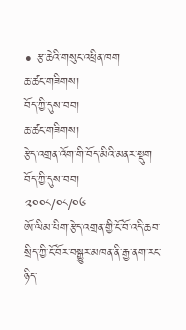• རྩ་ཆེའི་གསུང་འཕྲིན་ཁག
ཆ་ཚང་གཟིགས།
བོད་ཀྱི་དུས་བབ།
ཆ་ཚང་གཟིགས།
རྩེད་འགྲན་འོག་གི་བོད་མིའི་མནར་སྡུག
བོད་ཀྱི་དུས་བབ།
༢༠༠༨/༠༨/༠༦
ཨོ་ལིམ་པིག་རྩེད་འགྲན་གྱི་ངོ་བོ་འདི་ཆབ་སྲིད་ཀྱི་ངོ་བོར་བསྒྱུར་མཁན་ནི་རྒྱ་ནག་རང་ཉིད་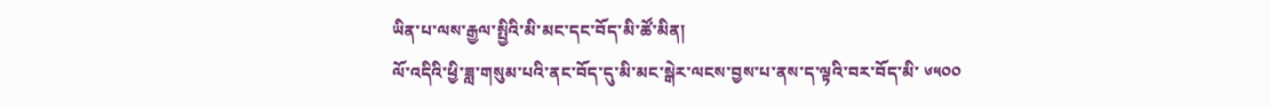ཡིན་པ་ལས་རྒྱལ་སྤྱིའི་མི་མང་དང་བོད་མི་ཚོ་མིན།
ལོ་འདིའི་ཕྱི་ཟླ་གསུམ་པའི་ནང་བོད་དུ་མི་མང་སྒེར་ལངས་བྱས་པ་ནས་ད་ལྟའི་བར་བོད་མི་ ༦༥༠༠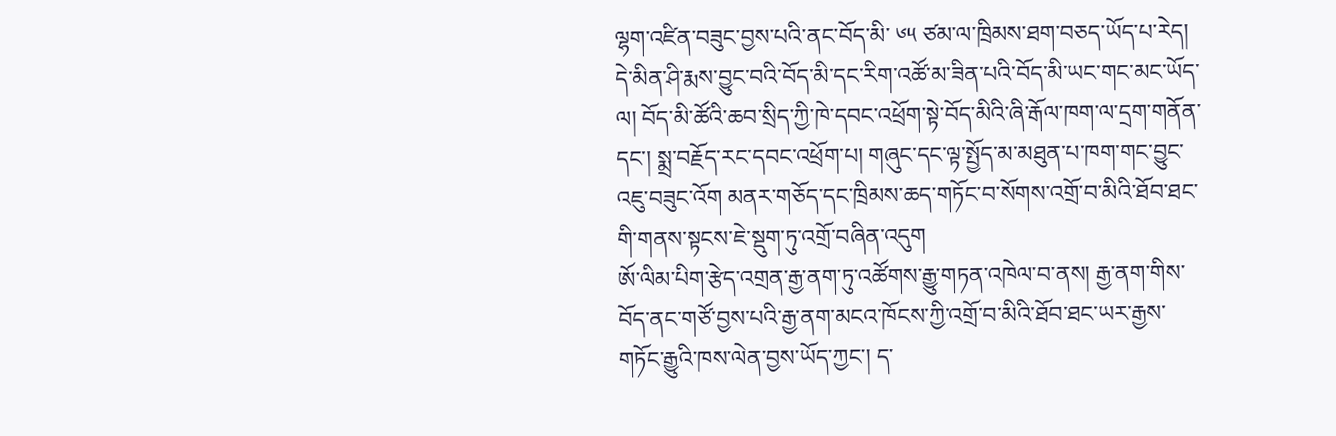ལྷག་འཛིན་བཟུང་བྱས་པའི་ནང་བོད་མི་ ༦༥ ཙམ་ལ་ཁྲིམས་ཐག་བཅད་ཡོད་པ་རེད། དེ་མིན་ཤི་རྨས་བྱུང་བའི་བོད་མི་དང་རིག་འཚོ་མ་ཟིན་པའི་བོད་མི་ཡང་གང་མང་ཡོད་ལ། བོད་མི་ཚོའི་ཆབ་སྲིད་ཀྱི་ཁེ་དབང་འཕྲོག་སྟེ་བོད་མིའི་ཞི་རྒོལ་ཁག་ལ་དྲག་གནོན་དང་། སྨྲ་བརྗོད་རང་དབང་འཕྲོག་པ། གཞུང་དང་ལྟ་སྤྱོད་མ་མཐུན་པ་ཁག་གང་བྱུང་འཇུ་བཟུང་འོག མནར་གཅོད་དང་ཁྲིམས་ཆད་གཏོང་བ་སོགས་འགྲོ་བ་མིའི་ཐོབ་ཐང་གི་གནས་སྟངས་ཇེ་སྡུག་ཏུ་འགྲོ་བཞིན་འདུག
ཨོ་ལིམ་པིག་རྩེད་འགྲན་རྒྱ་ནག་ཏུ་འཚོགས་རྒྱུ་གཏན་འཁེལ་བ་ནས། རྒྱ་ནག་གིས་བོད་ནང་གཙོ་བྱས་པའི་རྒྱ་ནག་མངའ་ཁོངས་ཀྱི་འགྲོ་བ་མིའི་ཐོབ་ཐང་ཡར་རྒྱས་གཏོང་རྒྱུའི་ཁས་ལེན་བྱས་ཡོད་ཀྱང་། ད་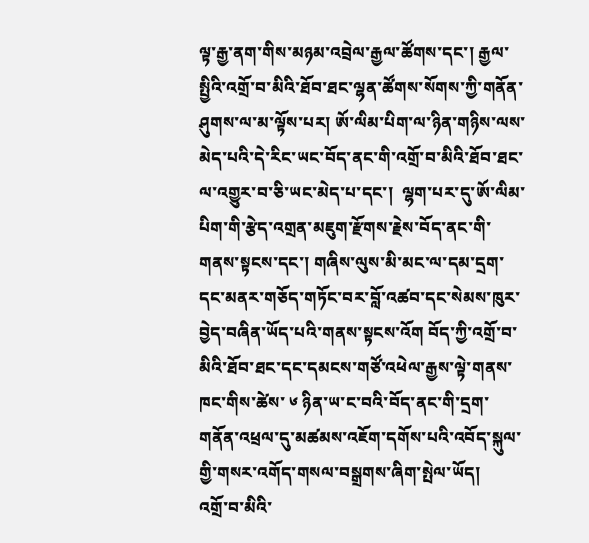ལྟ་རྒྱ་ནག་གིས་མཉམ་འབྲེལ་རྒྱལ་ཚོགས་དང་། རྒྱལ་སྤྱིའི་འགྲོ་བ་མིའི་ཐོབ་ཐང་ལྷན་ཚོགས་སོགས་ཀྱི་གནོན་ཤུགས་ལ་མ་ལྟོས་པར། ཨོ་ལིམ་པིག་ལ་ཉིན་གཉིས་ལས་མེད་པའི་དེ་རིང་ཡང་བོད་ནང་གི་འགྲོ་བ་མིའི་ཐོབ་ཐང་ལ་འགྱུར་བ་ཅི་ཡང་མེད་པ་དང་།  ལྷག་པར་དུ་ཨོ་ལིམ་པིག་གི་རྩེད་འགྲན་མཇུག་རྫོགས་རྗེས་བོད་ནང་གི་གནས་སྟངས་དང་། གཞིས་ལུས་མི་མང་ལ་དམ་དྲག་དང་མནར་གཅོད་གཏོང་བར་བློ་འཚབ་དང་སེམས་ཁུར་བྱེད་བཞིན་ཡོད་པའི་གནས་སྟངས་འོག བོད་ཀྱི་འགྲོ་བ་མིའི་ཐོབ་ཐང་དང་དམངས་གཙོ་འཕེལ་རྒྱས་ལྟེ་གནས་ཁང་གིས་ཚེས་ ༦ ཉིན་ཡ་ང་བའི་བོད་ནང་གི་དྲག་གནོན་འཕྲལ་དུ་མཚམས་འཇོག་དགོས་པའི་འབོད་སྐུལ་གྱི་གསར་འགོད་གསལ་བསྒྲགས་ཞིག་སྤེལ་ཡོད།
འགྲོ་བ་མིའི་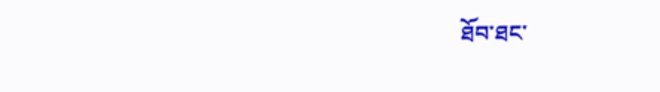ཐོབ་ཐང་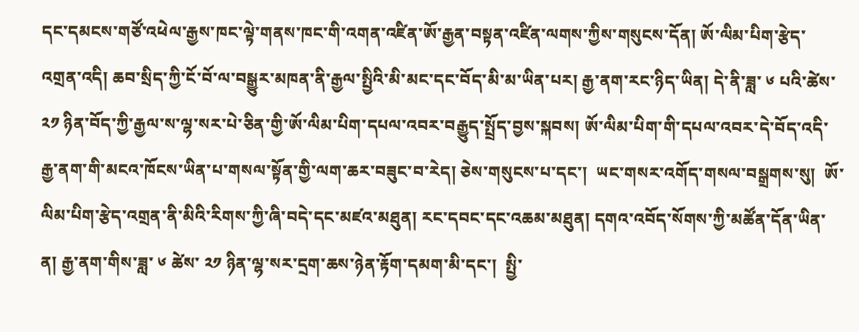དང་དམངས་གཙོ་འཕེལ་རྒྱས་ཁང་ལྟེ་གནས་ཁང་གི་འགན་འཛིན་ཨོ་རྒྱན་བསྟན་འཛིན་ལགས་ཀྱིས་གསུངས་དོན། ཨོ་ལིམ་པིག་རྩེད་འགྲན་འདི། ཆབ་སྲིད་ཀྱི་ངོ་བོ་ལ་བསྒྱུར་མཁན་ནི་རྒྱལ་སྤྱིའི་མི་མང་དང་བོད་མི་མ་ཡིན་པར། རྒྱ་ནག་རང་ཉིད་ཡིན། དེ་ནི་ཟླ་ ༦ པའི་ཚེས་ ༢༡ ཉིན་བོད་ཀྱི་རྒྱལ་ས་ལྷ་སར་པེ་ཅིན་གྱི་ཨོ་ལིམ་པིག་དཔལ་འབར་བརྒྱུད་སྤྲོད་བྱས་སྐབས། ཨོ་ལིམ་པིག་གི་དཔལ་འབར་དེ་བོད་འདི་རྒྱ་ནག་གི་མངའ་ཁོངས་ཡིན་པ་གསལ་སྟོན་གྱི་ལག་ཆར་བཟུང་བ་རེད། ཅེས་གསུངས་པ་དང་།  ཡང་གསར་འགོད་གསལ་བསྒྲགས་སུ།  ཨོ་ལིམ་པིག་རྩེད་འགྲན་ནི་མིའི་རིགས་ཀྱི་ཞི་བདེ་དང་མཛའ་མཐུན། རང་དབང་དང་འཆམ་མཐུན། དགའ་འབོད་སོགས་ཀྱི་མཚོན་དོན་ཡིན་ན། རྒྱ་ནག་གིས་ཟླ་ ༦ ཚེས་ ༢༡ ཉིན་ལྷ་སར་དྲག་ཆས་ཉེན་རྟོག་དམག་མི་དང་།  སྤྱི་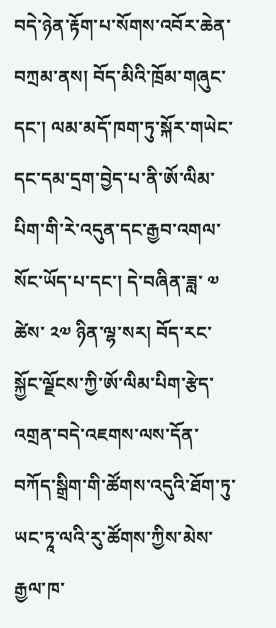བདེ་ཉེན་རྟོག་པ་སོགས་འབོར་ཆེན་བཀྲམ་ནས། བོད་མིའི་ཁྲོམ་གཞུང་དང་། ལམ་མདོ་ཁག་ཏུ་སྐོར་གཡེང་དང་དམ་དྲག་བྱེད་པ་ནི་ཨོ་ལིམ་པིག་གི་རེ་འདུན་དང་རྒྱབ་འགལ་སོང་ཡོད་པ་དང་། དེ་བཞིན་ཟླ་ ༧ ཚེས་ ༢༧ ཉིན་ལྷ་སར། བོད་རང་སྐྱོང་ལྗོངས་ཀྱི་ཨོ་ལིམ་པིག་རྩེད་འགྲན་བདེ་འཇགས་ལས་དོན་བཀོད་སྒྲིག་གི་ཚོགས་འདུའི་ཐོག་ཏུ་ཡང་ཏཱ་ལའི་རུ་ཚོགས་ཀྱིས་མེས་རྒྱལ་ཁ་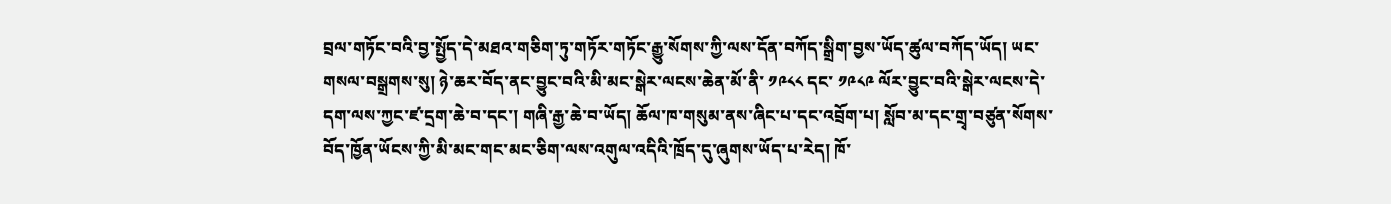བྲལ་གཏོང་བའི་བྱ་སྤྱོད་དེ་མཐའ་གཅིག་ཏུ་གཏོར་གཏོང་རྒྱུ་སོགས་ཀྱི་ལས་དོན་བཀོད་སྒྲིག་བྱས་ཡོད་ཚུལ་བཀོད་ཡོད། ཡང་གསལ་བསྒྲགས་སུ། ཉེ་ཆར་བོད་ནང་བྱུང་བའི་མི་མང་སྒེར་ལངས་ཆེན་མོ་ནི་ ༡༩༨༨ དང་ ༡༩༨༩ ལོར་བྱུང་བའི་སྒེར་ལངས་དེ་དག་ལས་ཀྱང་ཛ་དྲག་ཆེ་བ་དང་། གཞི་རྒྱ་ཆེ་བ་ཡོད། ཆོལ་ཁ་གསུམ་ནས་ཞིང་པ་དང་འབྲོག་པ། སློབ་མ་དང་གྲྭ་བཙུན་སོགས་བོད་ཁྱོན་ཡོངས་ཀྱི་མི་མང་གང་མང་ཅིག་ལས་འགུལ་འདིའི་ཁྲོད་དུ་ཞུགས་ཡོད་པ་རེད། ཁོ་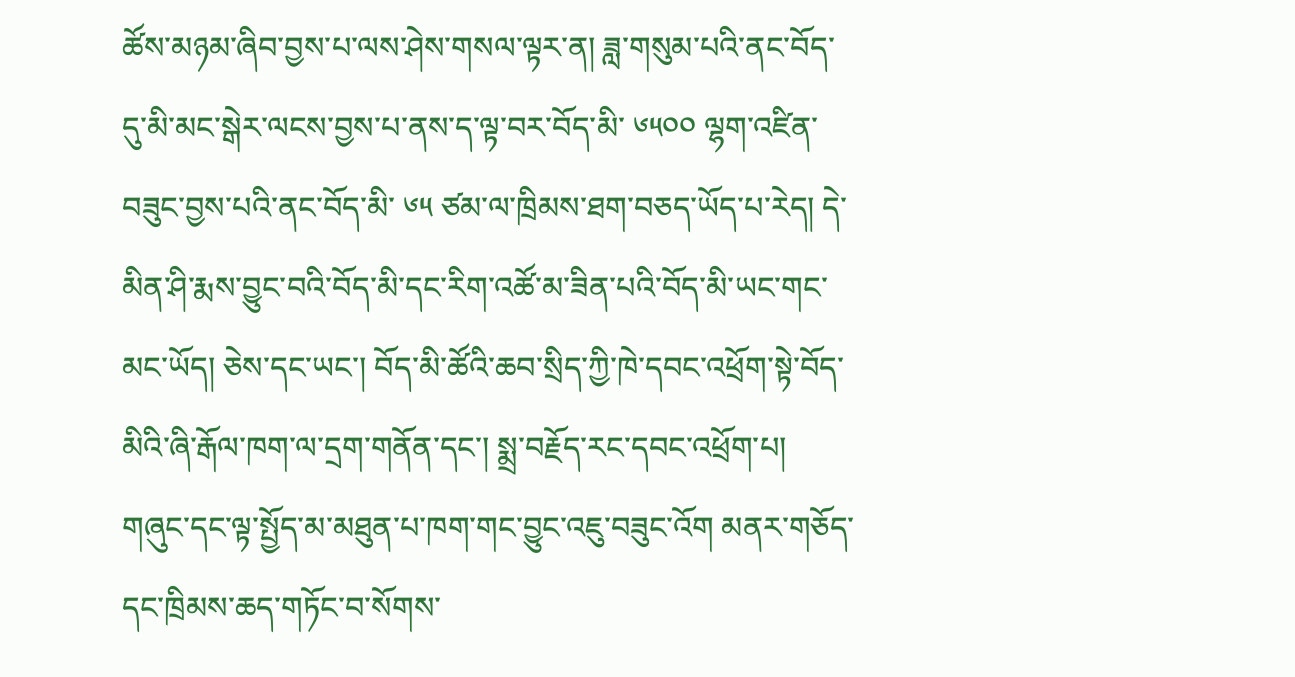ཚོས་མཉམ་ཞིབ་བྱས་པ་ལས་ཤེས་གསལ་ལྟར་ན། ཟླ་གསུམ་པའི་ནང་བོད་དུ་མི་མང་སྒེར་ལངས་བྱས་པ་ནས་ད་ལྟ་བར་བོད་མི་ ༦༥༠༠ ལྷག་འཛིན་བཟུང་བྱས་པའི་ནང་བོད་མི་ ༦༥ ཙམ་ལ་ཁྲིམས་ཐག་བཅད་ཡོད་པ་རེད། དེ་མིན་ཤི་རྨས་བྱུང་བའི་བོད་མི་དང་རིག་འཚོ་མ་ཟིན་པའི་བོད་མི་ཡང་གང་མང་ཡོད། ཅེས་དང་ཡང་། བོད་མི་ཚོའི་ཆབ་སྲིད་ཀྱི་ཁེ་དབང་འཕྲོག་སྟེ་བོད་མིའི་ཞི་རྒོལ་ཁག་ལ་དྲག་གནོན་དང་། སྨྲ་བརྗོད་རང་དབང་འཕྲོག་པ། གཞུང་དང་ལྟ་སྤྱོད་མ་མཐུན་པ་ཁག་གང་བྱུང་འཇུ་བཟུང་འོག མནར་གཅོད་དང་ཁྲིམས་ཆད་གཏོང་བ་སོགས་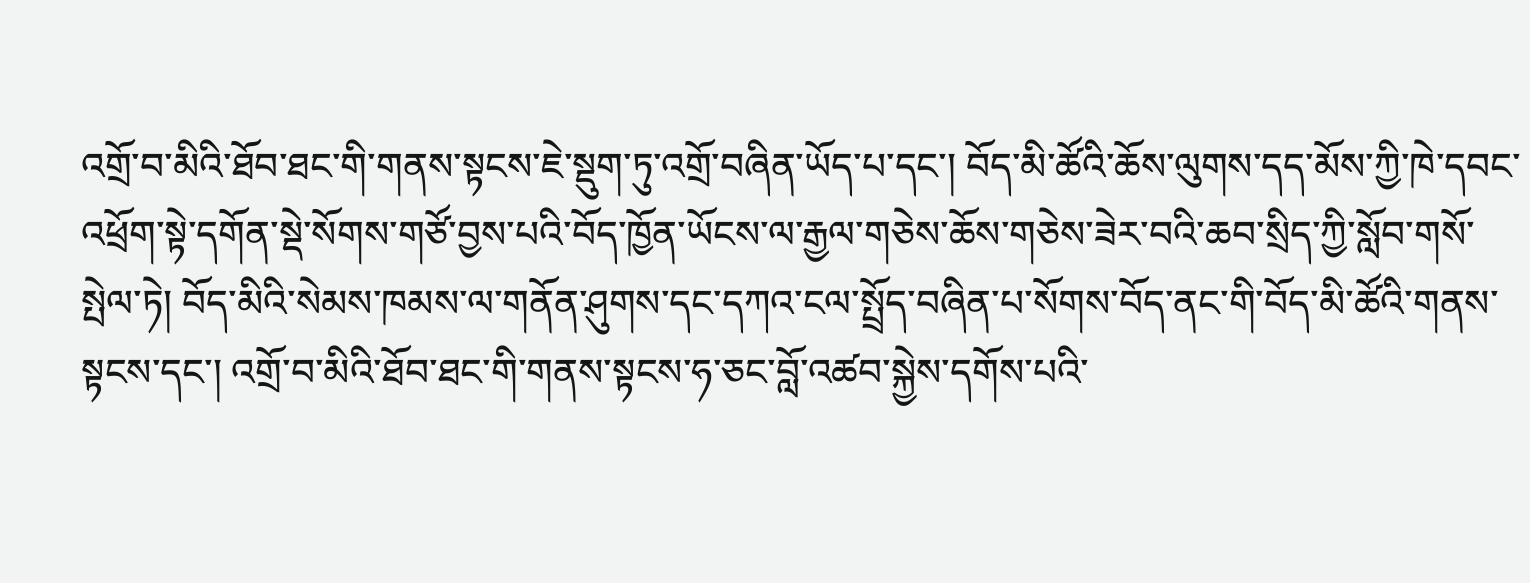འགྲོ་བ་མིའི་ཐོབ་ཐང་གི་གནས་སྟངས་ཇེ་སྡུག་ཏུ་འགྲོ་བཞིན་ཡོད་པ་དང་། བོད་མི་ཚོའི་ཆོས་ལུགས་དད་མོས་ཀྱི་ཁེ་དབང་འཕྲོག་སྟེ་དགོན་སྡེ་སོགས་གཙོ་བྱས་པའི་བོད་ཁྱོན་ཡོངས་ལ་རྒྱལ་གཅེས་ཆོས་གཅེས་ཟེར་བའི་ཆབ་སྲིད་ཀྱི་སློབ་གསོ་སྤེལ་ཏེ། བོད་མིའི་སེམས་ཁམས་ལ་གནོན་ཤུགས་དང་དཀའ་ངལ་སྤྲོད་བཞིན་པ་སོགས་བོད་ནང་གི་བོད་མི་ཚོའི་གནས་སྟངས་དང་། འགྲོ་བ་མིའི་ཐོབ་ཐང་གི་གནས་སྟངས་ཧ་ཅང་བློ་འཚབ་སྐྱེས་དགོས་པའི་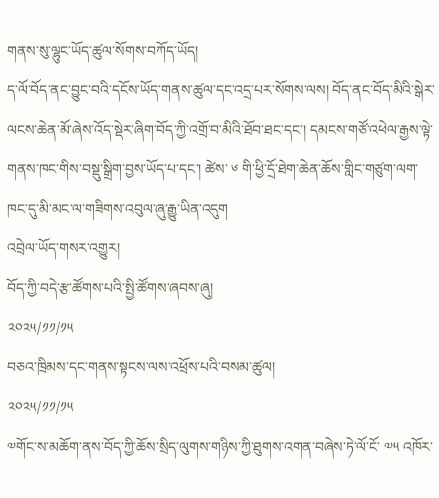གནས་སུ་ལྷུང་ཡོད་ཚུལ་སོགས་བཀོད་ཡོད།
ད་ལོ་བོད་ནང་བྱུང་བའི་དངོས་ཡོད་གནས་ཚུལ་དང་འདྲ་པར་སོགས་ལས། བོད་ནང་བོད་མིའི་སྒེར་ལངས་ཆེན་མོ་ཞེས་འོད་སྡེར་ཞིག་བོད་ཀྱི་འགྲོ་བ་མིའི་ཐོབ་ཐང་དང་། དམངས་གཙོ་འཕེལ་རྒྱས་ལྟེ་གནས་ཁང་གིས་བསྡུ་སྒྲིག་བྱས་ཡོད་པ་དང་། ཚེས་ ༦ གི་ཕྱི་དྲོ་ཐེག་ཆེན་ཆོས་གླིང་གཙུག་ལག་ཁང་དུ་མི་མང་ལ་གཟིགས་འབུལ་ཞུ་རྒྱུ་ཡིན་འདུག
འབྲེལ་ཡོད་གསར་འགྱུར།
བོད་ཀྱི་བདེ་རྩ་ཚོགས་པའི་སྤྱི་ཚོགས་ཞབས་ཞུ།
༢༠༢༥/༡༡/༡༥
བཅའ་ཁྲིམས་དང་གནས་སྟངས་ལས་འཕྲོས་པའི་བསམ་ཚུལ།
༢༠༢༥/༡༡/༡༥
༧གོང་ས་མཆོག་ནས་བོད་ཀྱི་ཆོས་སྲིད་ལུགས་གཉིས་ཀྱི་ཐུགས་འགན་བཞེས་ཏེ་ལོ་ངོ་ ༧༥ འཁོར་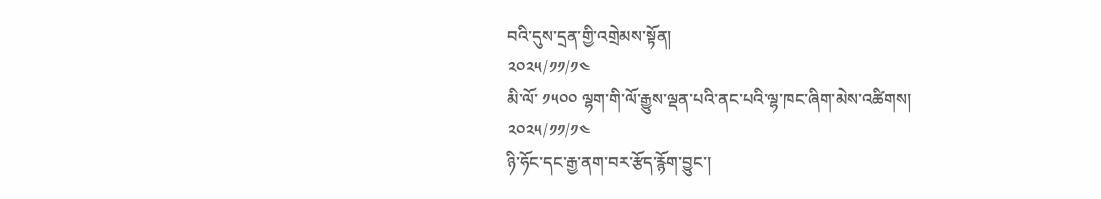བའི་དུས་དྲན་གྱི་འགྲེམས་སྟོན།
༢༠༢༥/༡༡/༡༤
མི་ལོ་ ༡༥༠༠ ལྷག་གི་ལོ་རྒྱུས་ལྡན་པའི་ནང་པའི་ལྷ་ཁང་ཞིག་མེས་འཚིགས།
༢༠༢༥/༡༡/༡༤
ཉི་ཧོང་དང་རྒྱ་ནག་བར་རྩོད་རྙོག་བྱུང་།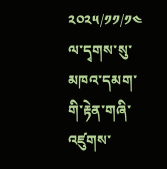༢༠༢༥/༡༡/༡༤
ལ་དྭགས་སུ་མཁའ་དམག་གི་རྟེན་གཞི་འཛུགས་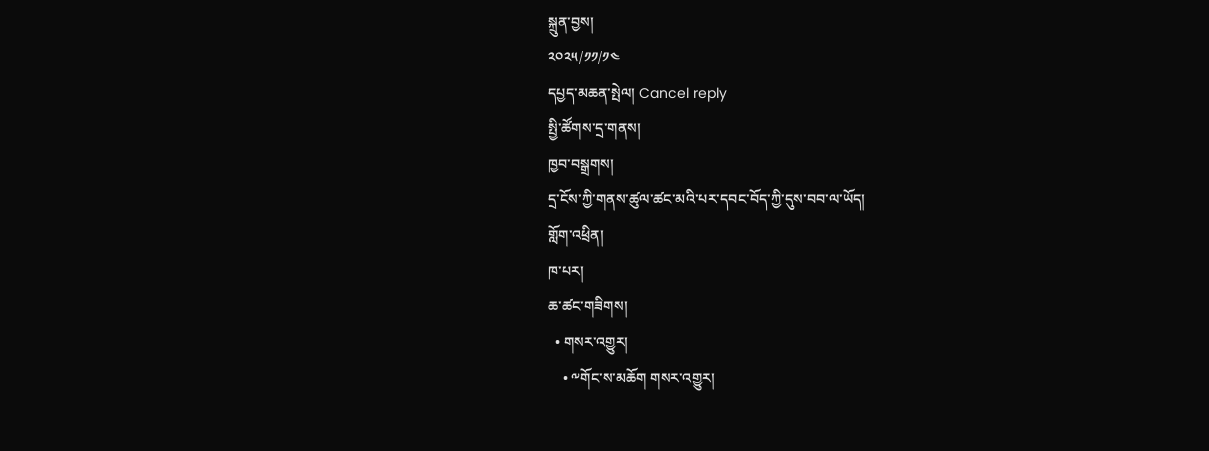སྐྲུན་བྱས།
༢༠༢༥/༡༡/༡༤
དཔྱད་མཆན་སྤེལ། Cancel reply
སྤྱི་ཚོགས་དྲ་གནས།
ཁྱབ་བསྒྲགས།
དྲ་ངོས་ཀྱི་གནས་ཚུལ་ཚང་མའི་པར་དབང་བོད་ཀྱི་དུས་བབ་ལ་ཡོད།
གློག་འཕྲིན།
ཁ་པར།
ཆ་ཚང་གཟིགས།
  • གསར་འགྱུར།
    • ༸གོང་ས་མཆོག གསར་འགྱུར།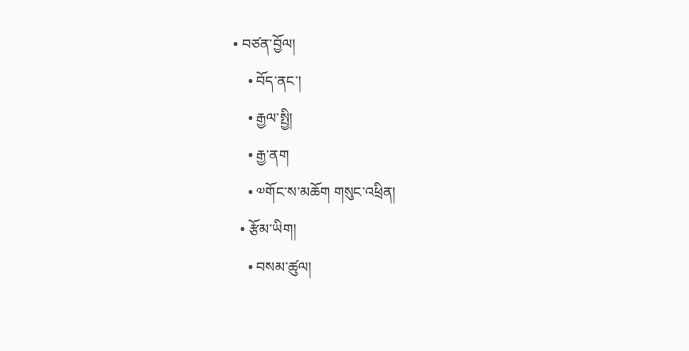• བཙན་བྱོལ།
    • བོད་ནང་།
    • རྒྱལ་སྤྱི།
    • རྒྱ་ནག
    • ༧གོང་ས་མཆོག གསུང་འཕྲིན།
  • རྩོམ་ཡིག།
    • བསམ་ཚུལ།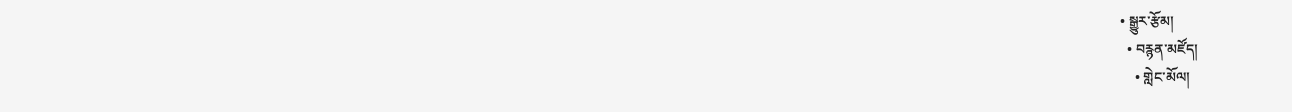• སྒྱུར་རྩོམ།
  • བརྙན་མཛོད།
    • གླེང་མོལ།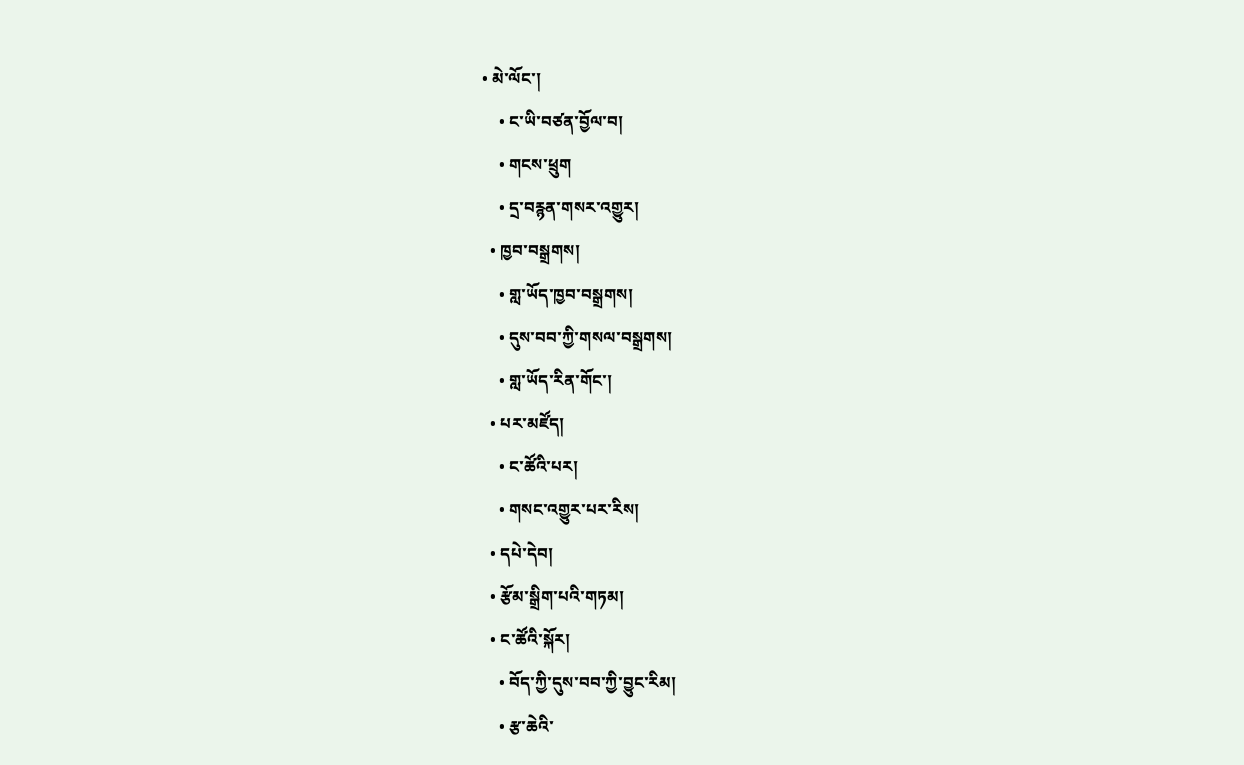• མེ་ལོང་།
    • ང་ཡི་བཙན་བྱོལ་བ།
    • གངས་ཕྲུག
    • དྲ་བརྙན་གསར་འགྱུར།
  • ཁྱབ་བསྒྲགས།
    • གླ་ཡོད་ཁྱབ་བསྒྲགས།
    • དུས་བབ་ཀྱི་གསལ་བསྒྲགས།
    • གླ་ཡོད་རིན་གོང་།
  • པར་མཛོད།
    • ང་ཚོའི་པར།
    • གསང་འགྱུར་པར་རིས།
  • དཔེ་དེབ།
  • རྩོམ་སྒྲིག་པའི་གཏམ།
  • ང་ཚོའི་སྐོར།
    • བོད་ཀྱི་དུས་བབ་ཀྱི་བྱུང་རིམ།
    • རྩ་ཆེའི་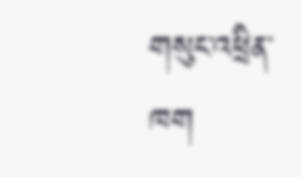གསུང་འཕྲིན་ཁག